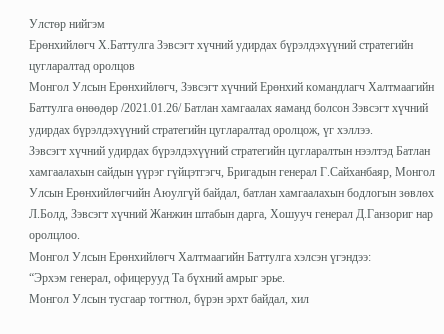Улстөр нийгэм
Ерөнхийлөгч Х.Баттулга Зэвсэгт хүчний удирдах бүрэлдэхүүний стратегийн цугларалтад оролцов
Монгол Улсын Ерөнхийлөгч, Зэвсэгт хүчний Ерөнхий командлагч Халтмаагийн Баттулга өнөөдөр /2021.01.26/ Батлан хамгаалах яаманд болсон Зэвсэгт хүчний удирдах бүрэлдэхүүний стратегийн цугларалтад оролцож, үг хэллээ.
Зэвсэгт хүчний удирдах бүрэлдэхүүний стратегийн цугларалтын нээлтэд Батлан хамгаалахын сайдын үүрэг гүйцэтгэгч, Бригадын генерал Г.Сайханбаяр, Монгол Улсын Ерөнхийлөгчийн Аюулгүй байдал, батлан хамгаалахын бодлогын зөвлөх Л.Болд, Зэвсэгт хүчний Жанжин штабын дарга, Хошууч генерал Д.Ганзориг нар оролцлоо.
Монгол Улсын Ерөнхийлөгч Халтмаагийн Баттулга хэлсэн үгэндээ:
“Эрхэм генерал, офицерууд Та бүхний амрыг эрье.
Монгол Улсын тусгаар тогтнол, бүрэн эрхт байдал, хил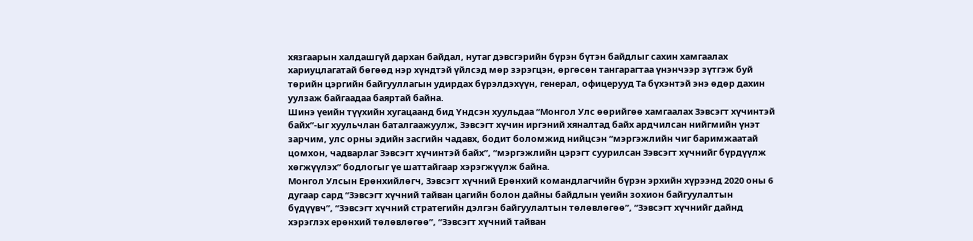хязгаарын халдашгүй дархан байдал, нутаг дэвсгэрийн бүрэн бүтэн байдлыг сахин хамгаалах хариуцлагатай бөгөөд нэр хүндтэй үйлсэд мөр зэрэгцэн, өргөсөн тангарагтаа үнэнчээр зүтгэж буй төрийн цэргийн байгууллагын удирдах бүрэлдэхүүн, генерал, офицерууд Та бүхэнтэй энэ өдөр дахин уулзаж байгаадаа баяртай байна.
Шинэ үеийн түүхийн хугацаанд бид Үндсэн хуульдаа “Монгол Улс өөрийгөө хамгаалах Зэвсэгт хүчинтэй байх”-ыг хуульчлан баталгаажуулж, Зэвсэгт хүчин иргэний хяналтад байх ардчилсан нийгмийн үнэт зарчим, улс орны эдийн засгийн чадавх, бодит боломжид нийцсэн “мэргэжлийн чиг баримжаатай цомхон, чадварлаг Зэвсэгт хүчинтэй байх”, “мэргэжлийн цэрэгт суурилсан Зэвсэгт хүчнийг бүрдүүлж хөгжүүлэх” бодлогыг үе шаттайгаар хэрэгжүүлж байна.
Монгол Улсын Ерөнхийлөгч, Зэвсэгт хүчний Ерөнхий командлагчийн бүрэн эрхийн хүрээнд 2020 оны 6 дугаар сард “Зэвсэгт хүчний тайван цагийн болон дайны байдлын үеийн зохион байгуулалтын бүдүүвч”, “Зэвсэгт хүчний стратегийн дэлгэн байгуулалтын төлөвлөгөө”, “Зэвсэгт хүчнийг дайнд хэрэглэх ерөнхий төлөвлөгөө”, “Зэвсэгт хүчний тайван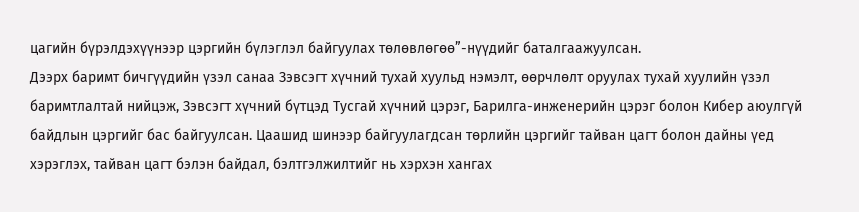цагийн бүрэлдэхүүнээр цэргийн бүлэглэл байгуулах төлөвлөгөө”-нүүдийг баталгаажуулсан.
Дээрх баримт бичгүүдийн үзэл санаа Зэвсэгт хүчний тухай хуульд нэмэлт, өөрчлөлт оруулах тухай хуулийн үзэл баримтлалтай нийцэж, Зэвсэгт хүчний бүтцэд Тусгай хүчний цэрэг, Барилга-инженерийн цэрэг болон Кибер аюулгүй байдлын цэргийг бас байгуулсан. Цаашид шинээр байгуулагдсан төрлийн цэргийг тайван цагт болон дайны үед хэрэглэх, тайван цагт бэлэн байдал, бэлтгэлжилтийг нь хэрхэн хангах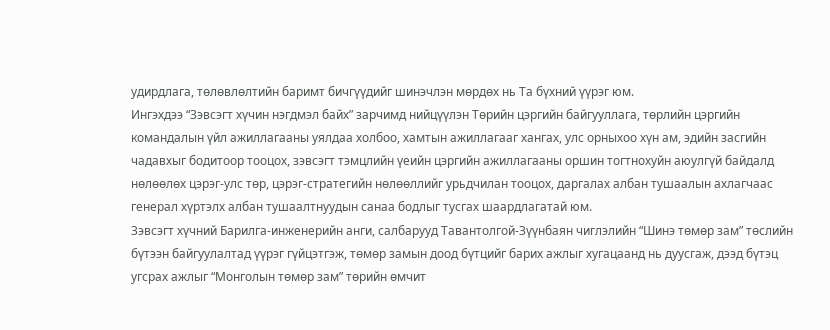удирдлага, төлөвлөлтийн баримт бичгүүдийг шинэчлэн мөрдөх нь Та бүхний үүрэг юм.
Ингэхдээ “Зэвсэгт хүчин нэгдмэл байх” зарчимд нийцүүлэн Төрийн цэргийн байгууллага, төрлийн цэргийн командалын үйл ажиллагааны уялдаа холбоо, хамтын ажиллагааг хангах, улс орныхоо хүн ам, эдийн засгийн чадавхыг бодитоор тооцох, зэвсэгт тэмцлийн үеийн цэргийн ажиллагааны оршин тогтнохуйн аюулгүй байдалд нөлөөлөх цэрэг-улс төр, цэрэг-стратегийн нөлөөллийг урьдчилан тооцох, даргалах албан тушаалын ахлагчаас генерал хүртэлх албан тушаалтнуудын санаа бодлыг тусгах шаардлагатай юм.
Зэвсэгт хүчний Барилга-инженерийн анги, салбарууд Тавантолгой-Зүүнбаян чиглэлийн “Шинэ төмөр зам” төслийн бүтээн байгуулалтад үүрэг гүйцэтгэж, төмөр замын доод бүтцийг барих ажлыг хугацаанд нь дуусгаж, дээд бүтэц угсрах ажлыг “Монголын төмөр зам” төрийн өмчит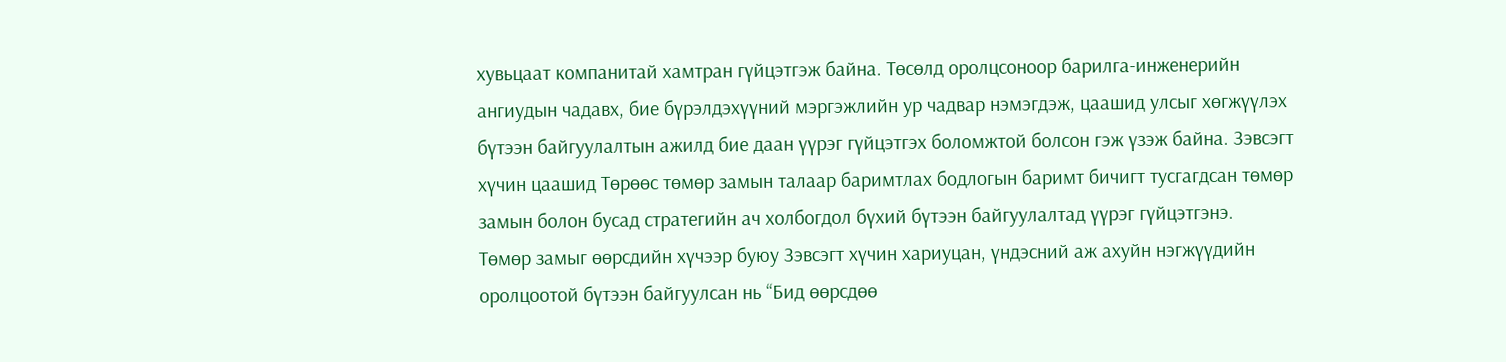хувьцаат компанитай хамтран гүйцэтгэж байна. Төсөлд оролцсоноор барилга-инженерийн ангиудын чадавх, бие бүрэлдэхүүний мэргэжлийн ур чадвар нэмэгдэж, цаашид улсыг хөгжүүлэх бүтээн байгуулалтын ажилд бие даан үүрэг гүйцэтгэх боломжтой болсон гэж үзэж байна. Зэвсэгт хүчин цаашид Төрөөс төмөр замын талаар баримтлах бодлогын баримт бичигт тусгагдсан төмөр замын болон бусад стратегийн ач холбогдол бүхий бүтээн байгуулалтад үүрэг гүйцэтгэнэ.
Төмөр замыг өөрсдийн хүчээр буюу Зэвсэгт хүчин хариуцан, үндэсний аж ахуйн нэгжүүдийн оролцоотой бүтээн байгуулсан нь “Бид өөрсдөө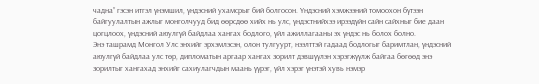чадна” гэсэн итгэл үнэмшил, үндэсний ухамсрыг бий болгосон. Үндэсний хэмжээний томоохон бүтээн байгуулалтын ажлыг монголчууд бид өөрсдөө хийх нь улс, үндэстнийхээ ирээдүйн сайн сайхныг бие даан цогцлоох, үндэсний аюулгүй байдлаа хангах бодлого, үйл ажиллагааны эх үндэс нь болох болно.
Энэ ташрамд Монгол Улс энхийг эрхэмлэсэн, олон тулгуурт, нээлттэй гадаад бодлогыг баримтлан, үндэсний аюулгүй байдлаа улс төр, дипломатын аргаар хангах зорилт дэвшүүлэн хэрэгжүүлж байгаа бөгөөд энэ зорилтыг хангахад энхийг сахиулагчдын маань үүрэг, үйл хэрэг үнэтэй хувь нэмэр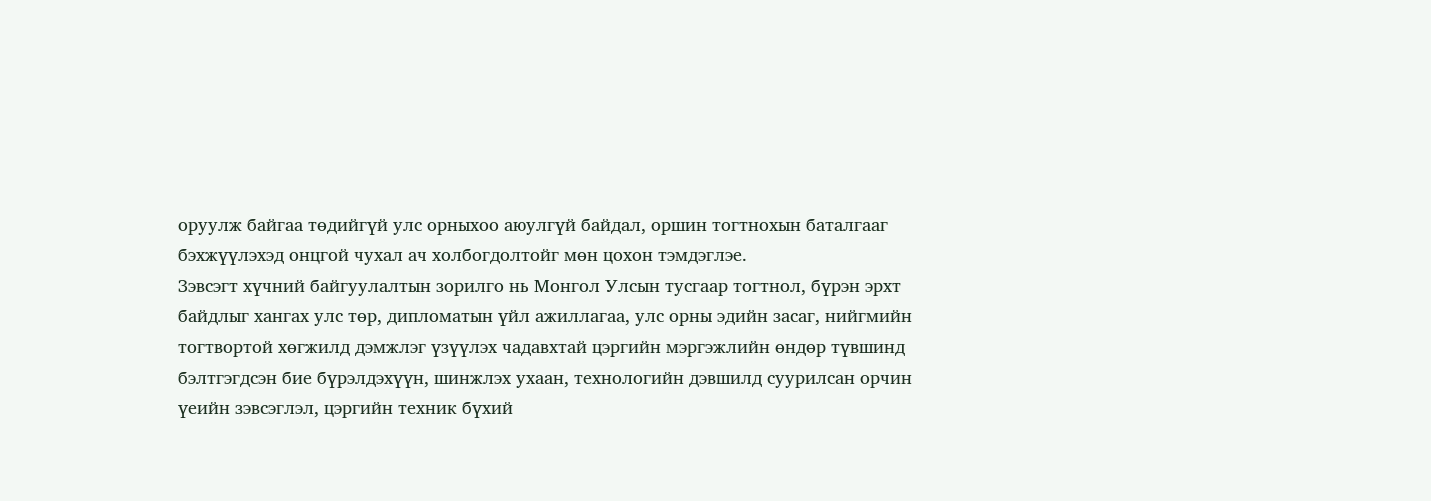оруулж байгаа төдийгүй улс орныхоо аюулгүй байдал, оршин тогтнохын баталгааг бэхжүүлэхэд онцгой чухал ач холбогдолтойг мөн цохон тэмдэглэе.
Зэвсэгт хүчний байгуулалтын зорилго нь Монгол Улсын тусгаар тогтнол, бүрэн эрхт байдлыг хангах улс төр, дипломатын үйл ажиллагаа, улс орны эдийн засаг, нийгмийн тогтвортой хөгжилд дэмжлэг үзүүлэх чадавхтай цэргийн мэргэжлийн өндөр түвшинд бэлтгэгдсэн бие бүрэлдэхүүн, шинжлэх ухаан, технологийн дэвшилд суурилсан орчин үеийн зэвсэглэл, цэргийн техник бүхий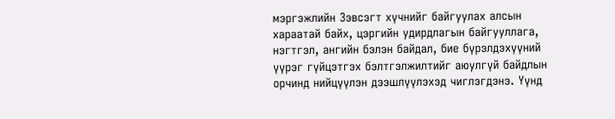мэргэжлийн Зэвсэгт хүчнийг байгуулах алсын хараатай байх, цэргийн удирдлагын байгууллага, нэгтгэл, ангийн бэлэн байдал, бие бүрэлдэхүүний үүрэг гүйцэтгэх бэлтгэлжилтийг аюулгүй байдлын орчинд нийцүүлэн дээшлүүлэхэд чиглэгдэнэ. Үүнд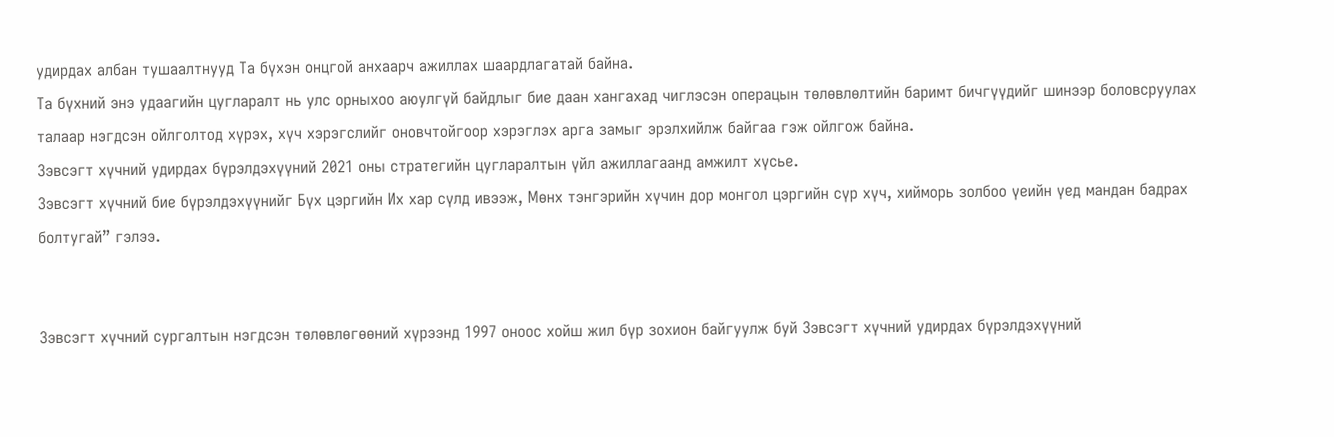удирдах албан тушаалтнууд Та бүхэн онцгой анхаарч ажиллах шаардлагатай байна.
Та бүхний энэ удаагийн цугларалт нь улс орныхоо аюулгүй байдлыг бие даан хангахад чиглэсэн операцын төлөвлөлтийн баримт бичгүүдийг шинээр боловсруулах талаар нэгдсэн ойлголтод хүрэх, хүч хэрэгслийг оновчтойгоор хэрэглэх арга замыг эрэлхийлж байгаа гэж ойлгож байна.
Зэвсэгт хүчний удирдах бүрэлдэхүүний 2021 оны стратегийн цугларалтын үйл ажиллагаанд амжилт хүсье.
Зэвсэгт хүчний бие бүрэлдэхүүнийг Бүх цэргийн Их хар сүлд ивээж, Мөнх тэнгэрийн хүчин дор монгол цэргийн сүр хүч, хийморь золбоо үеийн үед мандан бадрах болтугай” гэлээ.


Зэвсэгт хүчний сургалтын нэгдсэн төлөвлөгөөний хүрээнд 1997 оноос хойш жил бүр зохион байгуулж буй Зэвсэгт хүчний удирдах бүрэлдэхүүний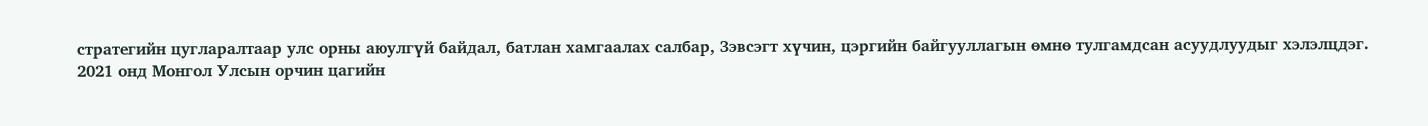стратегийн цугларалтаар улс орны аюулгүй байдал, батлан хамгаалах салбар, Зэвсэгт хүчин, цэргийн байгууллагын өмнө тулгамдсан асуудлуудыг хэлэлцдэг.
2021 онд Монгол Улсын орчин цагийн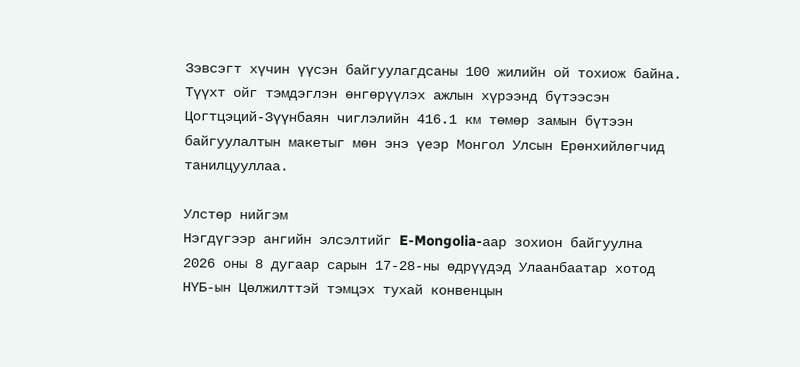Зэвсэгт хүчин үүсэн байгуулагдсаны 100 жилийн ой тохиож байна. Түүхт ойг тэмдэглэн өнгөрүүлэх ажлын хүрээнд бүтээсэн Цогтцэций-Зүүнбаян чиглэлийн 416.1 км төмөр замын бүтээн байгуулалтын макетыг мөн энэ үеэр Монгол Улсын Ерөнхийлөгчид танилцууллаа.

Улстөр нийгэм
Нэгдүгээр ангийн элсэлтийг E-Mongolia-аар зохион байгуулна
2026 оны 8 дугаар сарын 17-28-ны өдрүүдэд Улаанбаатар хотод НҮБ-ын Цөлжилттэй тэмцэх тухай конвенцын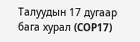Талуудын 17 дугаар бага хурал (COP17)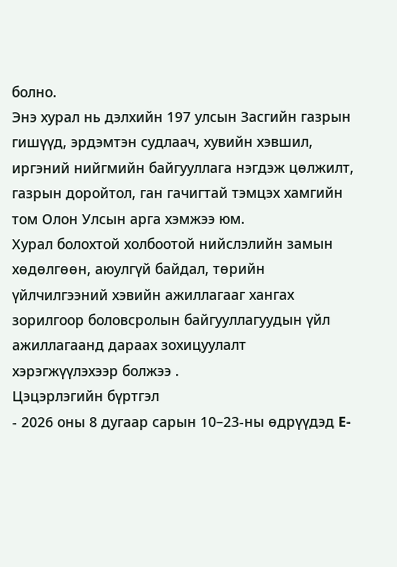болно.
Энэ хурал нь дэлхийн 197 улсын Засгийн газрын гишүүд, эрдэмтэн судлаач, хувийн хэвшил, иргэний нийгмийн байгууллага нэгдэж цөлжилт, газрын доройтол, ган гачигтай тэмцэх хамгийн том Олон Улсын арга хэмжээ юм.
Хурал болохтой холбоотой нийслэлийн замын хөдөлгөөн, аюулгүй байдал, төрийн үйлчилгээний хэвийн ажиллагааг хангах зорилгоор боловсролын байгууллагуудын үйл ажиллагаанд дараах зохицуулалт хэрэгжүүлэхээр болжээ .
Цэцэрлэгийн бүртгэл
- 2026 оны 8 дугаар сарын 10–23-ны өдрүүдэд E-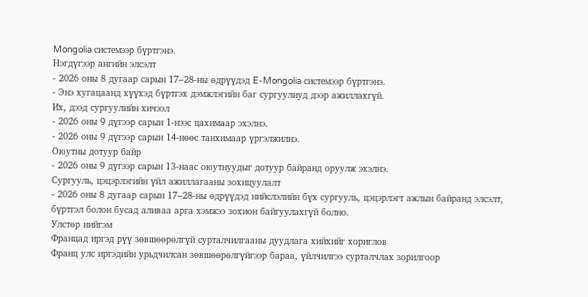Mongolia системээр бүртгэнэ.
Нэгдүгээр ангийн элсэлт
- 2026 оны 8 дугаар сарын 17–28-ны өдрүүдэд E-Mongolia системээр бүртгэнэ.
- Энэ хугацаанд хүүхэд бүртгэх дэмжлэгийн баг сургуулиуд дээр ажиллахгүй.
Их, дээд сургуулийн хичээл
- 2026 оны 9 дүгээр сарын 1-нээс цахимаар эхэлнэ.
- 2026 оны 9 дүгээр сарын 14-нөөс танхимаар үргэлжилнэ.
Оюутны дотуур байр
- 2026 оны 9 дүгээр сарын 13-наас оюутнуудыг дотуур байранд оруулж эхэлнэ.
Сургууль, цэцэрлэгийн үйл ажиллагааны зохицуулалт
- 2026 оны 8 дугаар сарын 17–28-ны өдрүүдэд нийслэлийн бүх сургууль, цэцэрлэгт ажлын байранд элсэлт, бүртгэл болон бусад аливаа арга хэмжээ зохион байгуулахгүй болно.
Улстөр нийгэм
Францад иргэд рүү зөвшөөрөлгүй сурталчилгааны дуудлага хийхийг хориглов
Франц улс иргэдийн урьдчилсан зөвшөөрөлгүйгээр бараа, үйлчилгээ сурталчлах зорилгоор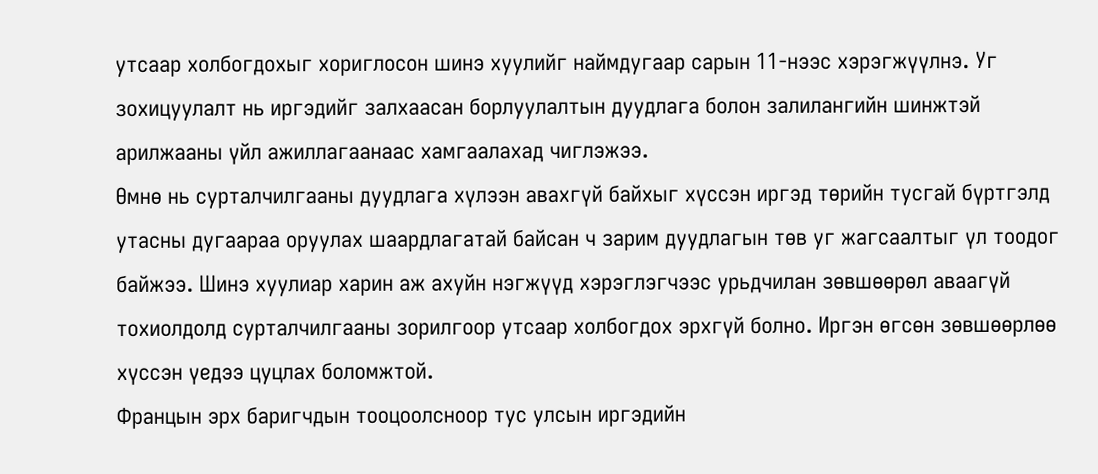утсаар холбогдохыг хориглосон шинэ хуулийг наймдугаар сарын 11-нээс хэрэгжүүлнэ. Уг зохицуулалт нь иргэдийг залхаасан борлуулалтын дуудлага болон залилангийн шинжтэй арилжааны үйл ажиллагаанаас хамгаалахад чиглэжээ.
Өмнө нь сурталчилгааны дуудлага хүлээн авахгүй байхыг хүссэн иргэд төрийн тусгай бүртгэлд утасны дугаараа оруулах шаардлагатай байсан ч зарим дуудлагын төв уг жагсаалтыг үл тоодог байжээ. Шинэ хуулиар харин аж ахуйн нэгжүүд хэрэглэгчээс урьдчилан зөвшөөрөл аваагүй тохиолдолд сурталчилгааны зорилгоор утсаар холбогдох эрхгүй болно. Иргэн өгсөн зөвшөөрлөө хүссэн үедээ цуцлах боломжтой.
Францын эрх баригчдын тооцоолсноор тус улсын иргэдийн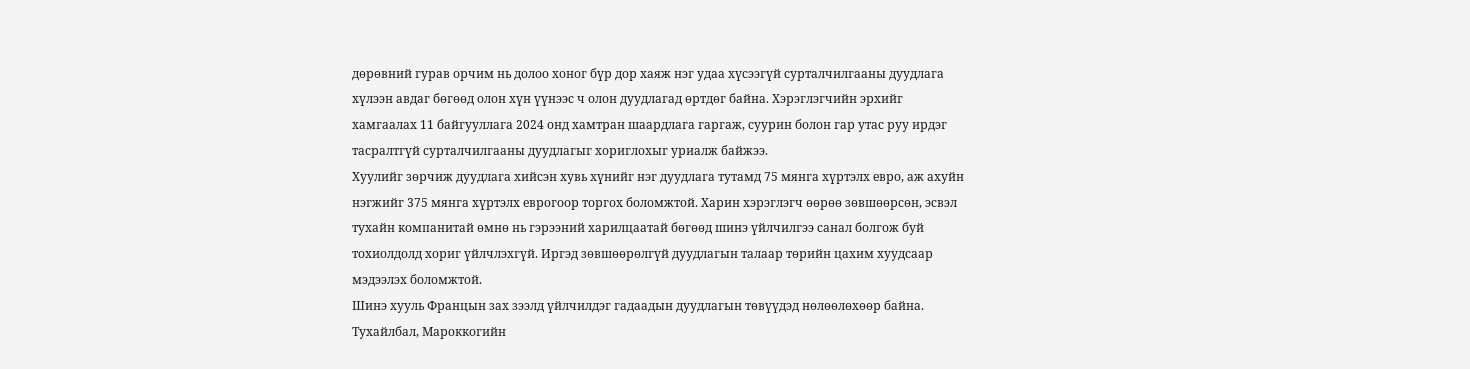дөрөвний гурав орчим нь долоо хоног бүр дор хаяж нэг удаа хүсээгүй сурталчилгааны дуудлага хүлээн авдаг бөгөөд олон хүн үүнээс ч олон дуудлагад өртдөг байна. Хэрэглэгчийн эрхийг хамгаалах 11 байгууллага 2024 онд хамтран шаардлага гаргаж, суурин болон гар утас руу ирдэг тасралтгүй сурталчилгааны дуудлагыг хориглохыг уриалж байжээ.
Хуулийг зөрчиж дуудлага хийсэн хувь хүнийг нэг дуудлага тутамд 75 мянга хүртэлх евро, аж ахуйн нэгжийг 375 мянга хүртэлх еврогоор торгох боломжтой. Харин хэрэглэгч өөрөө зөвшөөрсөн, эсвэл тухайн компанитай өмнө нь гэрээний харилцаатай бөгөөд шинэ үйлчилгээ санал болгож буй тохиолдолд хориг үйлчлэхгүй. Иргэд зөвшөөрөлгүй дуудлагын талаар төрийн цахим хуудсаар мэдээлэх боломжтой.
Шинэ хууль Францын зах зээлд үйлчилдэг гадаадын дуудлагын төвүүдэд нөлөөлөхөөр байна. Тухайлбал, Мароккогийн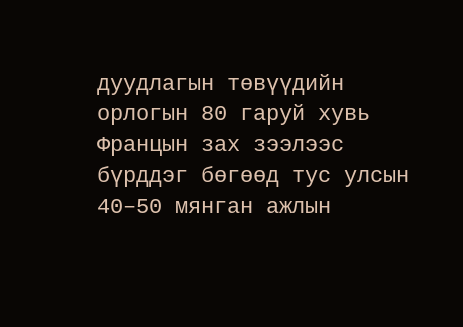дуудлагын төвүүдийн орлогын 80 гаруй хувь Францын зах зээлээс бүрддэг бөгөөд тус улсын 40–50 мянган ажлын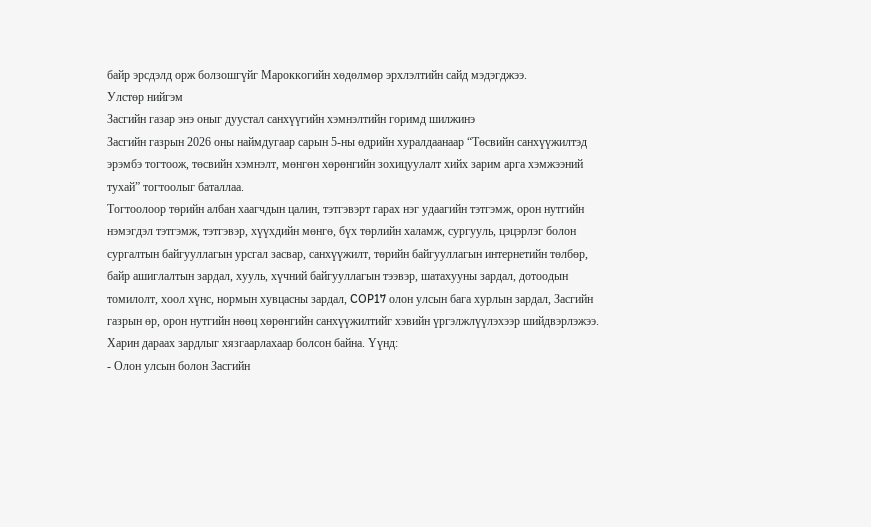байр эрсдэлд орж болзошгүйг Мароккогийн хөдөлмөр эрхлэлтийн сайд мэдэгджээ.
Улстөр нийгэм
Засгийн газар энэ оныг дуустал санхүүгийн хэмнэлтийн горимд шилжинэ
Засгийн газрын 2026 оны наймдугаар сарын 5-ны өдрийн хуралдаанаар “Төсвийн санхүүжилтэд эрэмбэ тогтоож, төсвийн хэмнэлт, мөнгөн хөрөнгийн зохицуулалт хийх зарим арга хэмжээний тухай” тогтоолыг баталлаа.
Тогтоолоор төрийн албан хаагчдын цалин, тэтгэвэрт гарах нэг удаагийн тэтгэмж, орон нутгийн нэмэгдэл тэтгэмж, тэтгэвэр, хүүхдийн мөнгө, бүх төрлийн халамж, сургууль, цэцэрлэг болон сургалтын байгууллагын урсгал засвар, санхүүжилт, төрийн байгууллагын интернетийн төлбөр, байр ашиглалтын зардал, хууль, хүчний байгууллагын тээвэр, шатахууны зардал, дотоодын томилолт, хоол хүнс, нормын хувцасны зардал, COP17 олон улсын бага хурлын зардал, Засгийн газрын өр, орон нутгийн нөөц хөрөнгийн санхүүжилтийг хэвийн үргэлжлүүлэхээр шийдвэрлэжээ.
Харин дараах зардлыг хязгаарлахаар болсон байна. Үүнд:
- Олон улсын болон Засгийн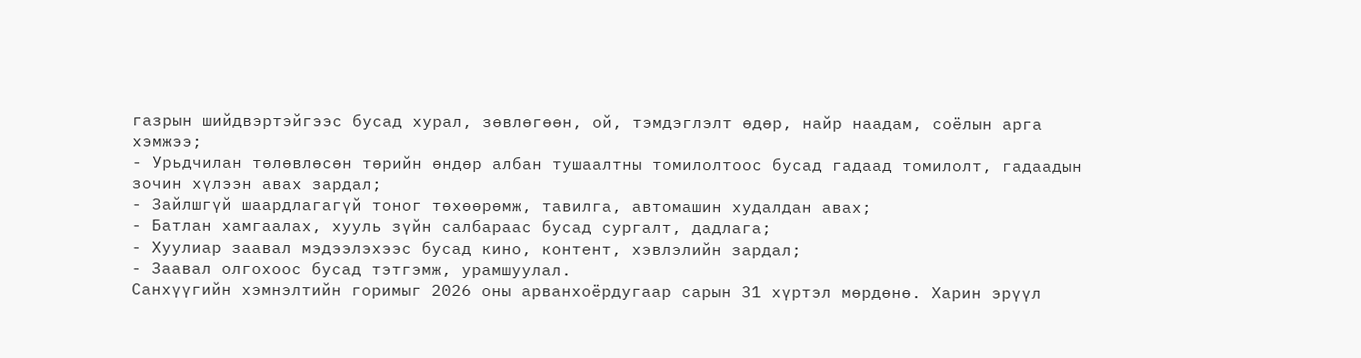газрын шийдвэртэйгээс бусад хурал, зөвлөгөөн, ой, тэмдэглэлт өдөр, найр наадам, соёлын арга хэмжээ;
- Урьдчилан төлөвлөсөн төрийн өндөр албан тушаалтны томилолтоос бусад гадаад томилолт, гадаадын зочин хүлээн авах зардал;
- Зайлшгүй шаардлагагүй тоног төхөөрөмж, тавилга, автомашин худалдан авах;
- Батлан хамгаалах, хууль зүйн салбараас бусад сургалт, дадлага;
- Хуулиар заавал мэдээлэхээс бусад кино, контент, хэвлэлийн зардал;
- Заавал олгохоос бусад тэтгэмж, урамшуулал.
Санхүүгийн хэмнэлтийн горимыг 2026 оны арванхоёрдугаар сарын 31 хүртэл мөрдөнө. Харин эрүүл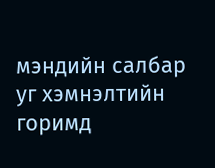мэндийн салбар уг хэмнэлтийн горимд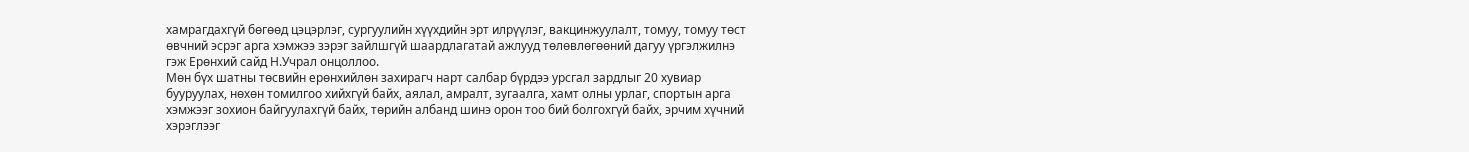хамрагдахгүй бөгөөд цэцэрлэг, сургуулийн хүүхдийн эрт илрүүлэг, вакцинжуулалт, томуу, томуу төст өвчний эсрэг арга хэмжээ зэрэг зайлшгүй шаардлагатай ажлууд төлөвлөгөөний дагуу үргэлжилнэ гэж Ерөнхий сайд Н.Учрал онцоллоо.
Мөн бүх шатны төсвийн ерөнхийлөн захирагч нарт салбар бүрдээ урсгал зардлыг 20 хувиар бууруулах, нөхөн томилгоо хийхгүй байх, аялал, амралт, зугаалга, хамт олны урлаг, спортын арга хэмжээг зохион байгуулахгүй байх, төрийн албанд шинэ орон тоо бий болгохгүй байх, эрчим хүчний хэрэглээг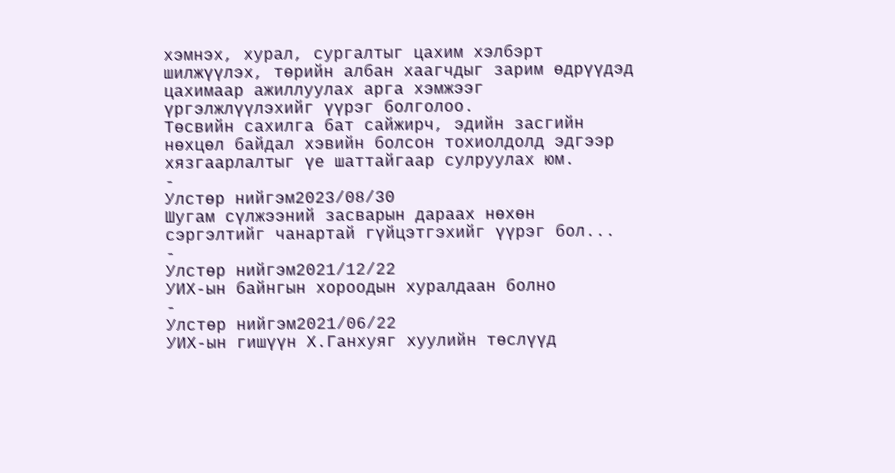хэмнэх, хурал, сургалтыг цахим хэлбэрт шилжүүлэх, төрийн албан хаагчдыг зарим өдрүүдэд цахимаар ажиллуулах арга хэмжээг үргэлжлүүлэхийг үүрэг болголоо.
Төсвийн сахилга бат сайжирч, эдийн засгийн нөхцөл байдал хэвийн болсон тохиолдолд эдгээр хязгаарлалтыг үе шаттайгаар сулруулах юм.
-
Улстөр нийгэм2023/08/30
Шугам сүлжээний засварын дараах нөхөн сэргэлтийг чанартай гүйцэтгэхийг үүрэг бол...
-
Улстөр нийгэм2021/12/22
УИХ-ын байнгын хороодын хуралдаан болно
-
Улстөр нийгэм2021/06/22
УИХ-ын гишүүн Х.Ганхуяг хуулийн төслүүд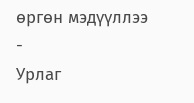өргөн мэдүүллээ
-
Урлаг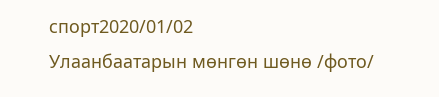спорт2020/01/02
Улаанбаатарын мөнгөн шөнө /фото/